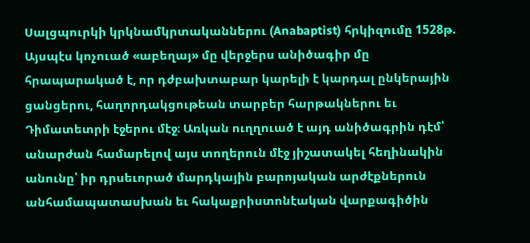Սալցպուրկի կրկնամկրտականներու (Anabaptist) հրկիզումը 1528թ.
Այսպէս կոչուած «աբեղայ» մը վերջերս անիծագիր մը հրապարակած է, որ դժբախտաբար կարելի է կարդալ ընկերային ցանցերու, հաղորդակցութեան տարբեր հարթակներու եւ Դիմատետրի էջերու մէջ։ Առկան ուղղուած է այդ անիծագրին դէմ՝ անարժան համարելով այս տողերուն մէջ յիշատակել հեղինակին անունը՝ իր դրսեւորած մարդկային բարոյական արժէքներուն անհամապատասխան եւ հակաքրիստոնէական վարքագիծին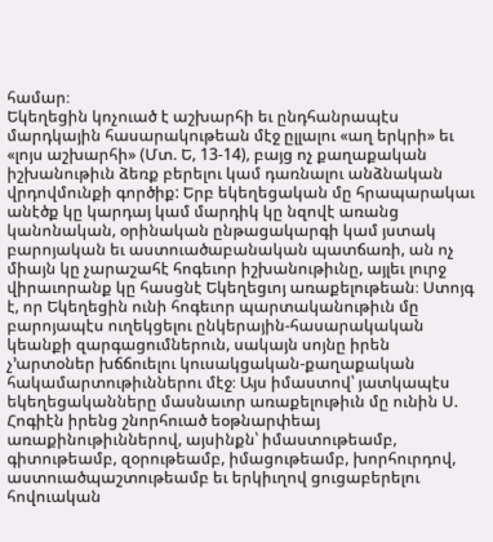համար։
Եկեղեցին կոչուած է աշխարհի եւ ընդհանրապէս մարդկային հասարակութեան մէջ ըլլալու «աղ երկրի» եւ «լոյս աշխարհի» (Մտ. Ե, 13-14), բայց ոչ քաղաքական իշխանութիւն ձեռք բերելու կամ դառնալու անձնական վրդովմունքի գործիք: Երբ եկեղեցական մը հրապարակաւ անէծք կը կարդայ կամ մարդիկ կը նզովէ առանց կանոնական, օրինական ընթացակարգի կամ յստակ բարոյական եւ աստուածաբանական պատճառի, ան ոչ միայն կը չարաշահէ հոգեւոր իշխանութիւնը, այլեւ լուրջ վիրաւորանք կը հասցնէ Եկեղեցւոյ առաքելութեան։ Ստոյգ է, որ Եկեղեցին ունի հոգեւոր պարտականութիւն մը բարոյապէս ուղեկցելու ընկերային-հասարակական կեանքի զարգացումներուն, սակայն սոյնը իրեն չ’արտօներ խճճուելու կուսակցական-քաղաքական հակամարտութիւններու մէջ։ Այս իմաստով՝ յատկապէս եկեղեցականները մասնաւոր առաքելութիւն մը ունին Ս. Հոգիէն իրենց շնորհուած եօթնարփեայ առաքինութիւններով, այսինքն՝ իմաստութեամբ, գիտութեամբ, զօրութեամբ, իմացութեամբ, խորհուրդով, աստուածպաշտութեամբ եւ երկիւղով ցուցաբերելու հովուական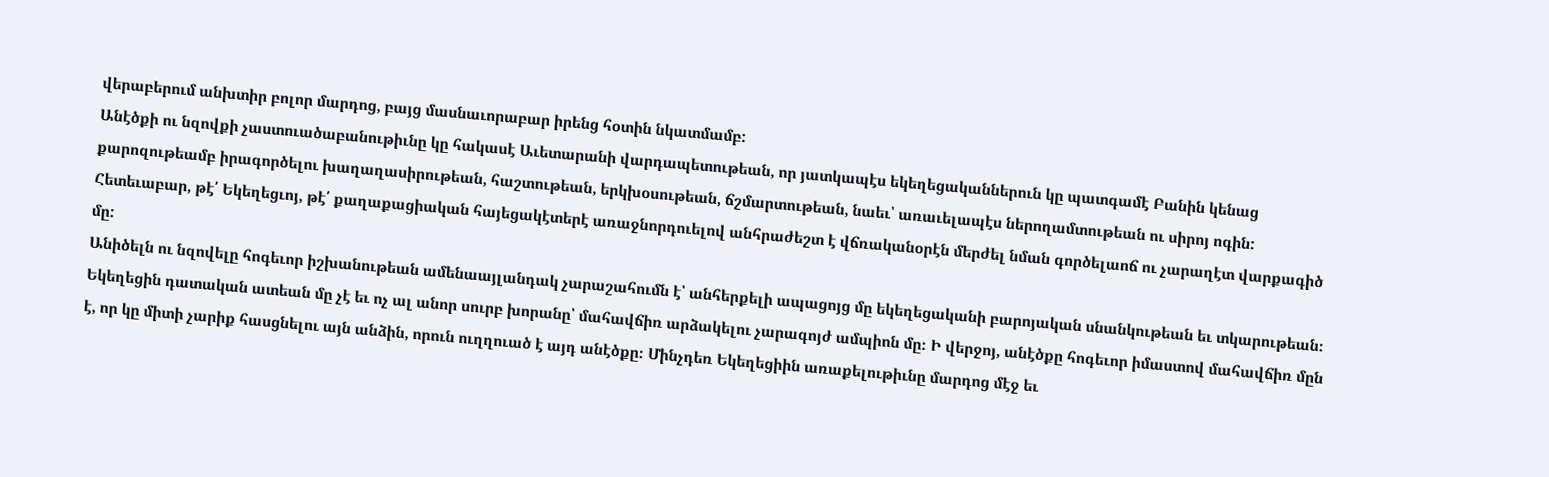վերաբերում անխտիր բոլոր մարդոց, բայց մասնաւորաբար իրենց հօտին նկատմամբ:
Անէծքի ու նզովքի չաստուածաբանութիւնը կը հակասէ Աւետարանի վարդապետութեան, որ յատկապէս եկեղեցականներուն կը պատգամէ Բանին կենաց քարոզութեամբ իրագործելու խաղաղասիրութեան, հաշտութեան, երկխօսութեան, ճշմարտութեան, նաեւ՝ առաւելապէս ներողամտութեան ու սիրոյ ոգին: Հետեւաբար, թէ՛ Եկեղեցւոյ, թէ՛ քաղաքացիական հայեցակէտերէ առաջնորդուելով անհրաժեշտ է վճռականօրէն մերժել նման գործելաոճ ու չարաղէտ վարքագիծ մը:
Անիծելն ու նզովելը հոգեւոր իշխանութեան ամենաայլանդակ չարաշահումն է՝ անհերքելի ապացոյց մը եկեղեցականի բարոյական սնանկութեան եւ տկարութեան։
Եկեղեցին դատական ատեան մը չէ եւ ոչ ալ անոր սուրբ խորանը՝ մահավճիռ արձակելու չարագոյժ ամպիոն մը։ Ի վերջոյ, անէծքը հոգեւոր իմաստով մահավճիռ մըն է, որ կը միտի չարիք հասցնելու այն անձին, որուն ուղղուած է այդ անէծքը։ Մինչդեռ Եկեղեցիին առաքելութիւնը մարդոց մէջ եւ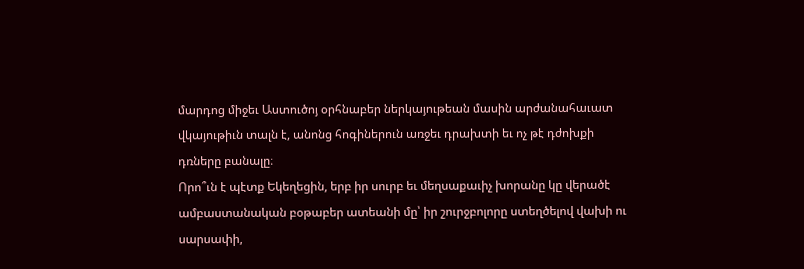մարդոց միջեւ Աստուծոյ օրհնաբեր ներկայութեան մասին արժանահաւատ վկայութիւն տալն է, անոնց հոգիներուն առջեւ դրախտի եւ ոչ թէ դժոխքի դռները բանալը։
Որո՞ւն է պէտք Եկեղեցին, երբ իր սուրբ եւ մեղսաքաւիչ խորանը կը վերածէ ամբաստանական բօթաբեր ատեանի մը՝ իր շուրջբոլորը ստեղծելով վախի ու սարսափի,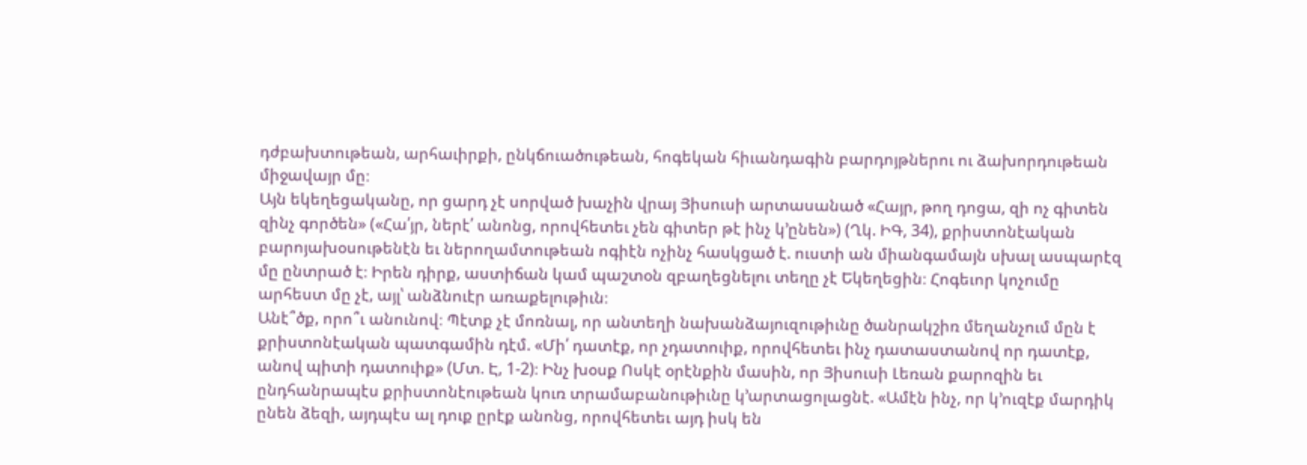դժբախտութեան, արհաւիրքի, ընկճուածութեան, հոգեկան հիւանդագին բարդոյթներու ու ձախորդութեան միջավայր մը։
Այն եկեղեցականը, որ ցարդ չէ սորված խաչին վրայ Յիսուսի արտասանած «Հայր, թող դոցա, զի ոչ գիտեն զինչ գործեն» («Հա՛յր, ներէ՛ անոնց, որովհետեւ չեն գիտեր թէ ինչ կ’ընեն») (Ղկ. ԻԳ, 34), քրիստոնէական բարոյախօսութենէն եւ ներողամտութեան ոգիէն ոչինչ հասկցած է. ուստի ան միանգամայն սխալ ասպարէզ մը ընտրած է։ Իրեն դիրք, աստիճան կամ պաշտօն զբաղեցնելու տեղը չէ Եկեղեցին։ Հոգեւոր կոչումը արհեստ մը չէ, այլ՝ անձնուէր առաքելութիւն։
Անէ՞ծք, որո՞ւ անունով։ Պէտք չէ մոռնալ, որ անտեղի նախանձայուզութիւնը ծանրակշիռ մեղանչում մըն է քրիստոնէական պատգամին դէմ. «Մի՛ դատէք, որ չդատուիք, որովհետեւ ինչ դատաստանով որ դատէք, անով պիտի դատուիք» (Մտ. Է, 1-2)։ Ինչ խօսք Ոսկէ օրէնքին մասին, որ Յիսուսի Լեռան քարոզին եւ ընդհանրապէս քրիստոնէութեան կուռ տրամաբանութիւնը կ’արտացոլացնէ. «Ամէն ինչ, որ կ’ուզէք մարդիկ ընեն ձեզի, այդպէս ալ դուք ըրէք անոնց, որովհետեւ այդ իսկ են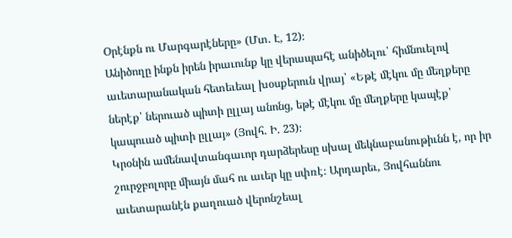Օրէնքն ու Մարգարէները» (Մտ. Է, 12)։
Անիծողը ինքն իրեն իրաւունք կը վերապահէ անիծելու՝ հիմնուելով աւետարանական հետեւեալ խօսքերուն վրայ՝ «Եթէ մէկու մը մեղքերը ներէք՝ ներուած պիտի ըլլայ անոնց, եթէ մէկու մը մեղքերը կապէք՝ կապուած պիտի ըլլայ» (Յովհ. Ի. 23)։
Կրօնին ամենավտանգաւոր դարձերեսը սխալ մեկնաբանութիւնն է, որ իր շուրջբոլորը միայն մահ ու աւեր կը սփռէ։ Արդարեւ, Յովհաննու աւետարանէն քաղուած վերոնշեալ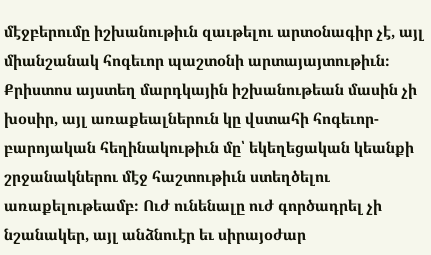մէջբերումը իշխանութիւն զաւթելու արտօնագիր չէ, այլ միանշանակ հոգեւոր պաշտօնի արտայայտութիւն։ Քրիստոս այստեղ մարդկային իշխանութեան մասին չի խօսիր, այլ առաքեալներուն կը վստահի հոգեւոր-բարոյական հեղինակութիւն մը՝ եկեղեցական կեանքի շրջանակներու մէջ հաշտութիւն ստեղծելու առաքելութեամբ։ Ուժ ունենալը ուժ գործադրել չի նշանակեր, այլ անձնուէր եւ սիրայօժար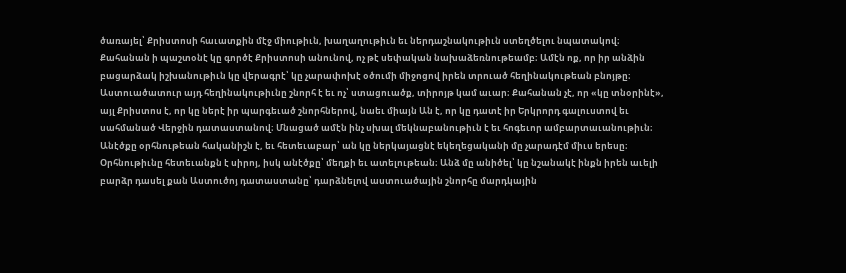ծառայել՝ Քրիստոսի հաւատքին մէջ միութիւն, խաղաղութիւն եւ ներդաշնակութիւն ստեղծելու նպատակով։
Քահանան ի պաշտօնէ կը գործէ Քրիստոսի անունով, ոչ թէ սեփական նախաձեռնութեամբ։ Ամէն ոք, որ իր անձին բացարձակ իշխանութիւն կը վերագրէ՝ կը չարափոխէ օծումի միջոցով իրեն տրուած հեղինակութեան բնոյթը։ Աստուածատուր այդ հեղինակութիւնը շնորհ է եւ ոչ՝ ստացուածք, տիրոյթ կամ աւար։ Քահանան չէ, որ «կը տնօրինէ», այլ Քրիստոս է, որ կը ներէ իր պարգեւած շնորհներով, նաեւ միայն Ան է, որ կը դատէ իր Երկրորդ գալուստով եւ սահմանած Վերջին դատաստանով։ Մնացած ամէն ինչ սխալ մեկնաբանութիւն է եւ հոգեւոր ամբարտաւանութիւն։
Անէծքը օրհնութեան հականիշն է, եւ հետեւաբար՝ ան կը ներկայացնէ եկեղեցականի մը չարադէմ միւս երեսը։ Օրհնութիւնը հետեւանքն է սիրոյ, իսկ անէծքը՝ մեղքի եւ ատելութեան։ Անձ մը անիծել՝ կը նշանակէ ինքն իրեն աւելի բարձր դասել քան Աստուծոյ դատաստանը՝ դարձնելով աստուածային շնորհը մարդկային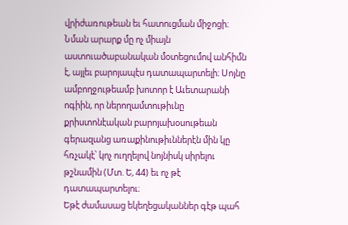վրիժառութեան եւ հատուցման միջոցի։ Նման արարք մը ոչ միայն աստուածաբանական մօտեցումով անհիմն է, այլեւ բարոյապէս դատապարտելի։ Սոյնը ամբողջութեամբ խոտոր է Աւետարանի ոգիին, որ ներողամտութիւնը քրիստոնէական բարոյախօսութեան գերազանց առաքինութիւններէն մին կը հռչակէ՝ կոչ ուղղելով նոյնիսկ սիրելու թշնամին (Մտ. Ե, 44) եւ ոչ թէ դատապարտելու։
Եթէ ժամասաց եկեղեցականներ գէթ պահ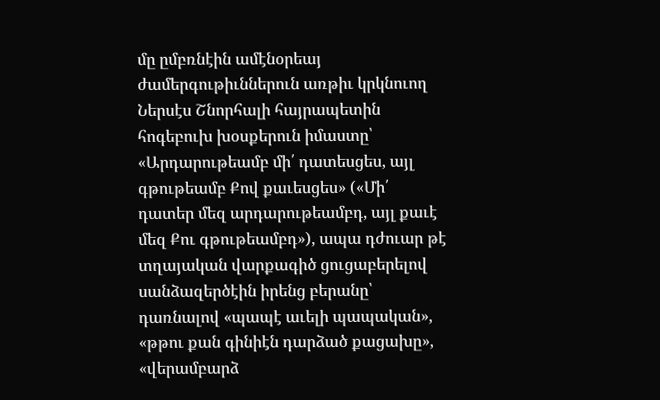մը ըմբռնէին ամէնօրեայ ժամերգութիւններուն առթիւ կրկնուող Ներսէս Շնորհալի հայրապետին հոգեբուխ խօսքերուն իմաստը՝ «Արդարութեամբ մի՛ դատեսցես, այլ գթութեամբ Քով քաւեսցես» («Մի՛ դատեր մեզ արդարութեամբդ, այլ քաւէ մեզ Քու գթութեամբդ»), ապա դժուար թէ տղայական վարքագիծ ցուցաբերելով սանձազերծէին իրենց բերանը՝ դառնալով «պապէ աւելի պապական», «թթու քան գինիէն դարձած քացախը», «վերամբարձ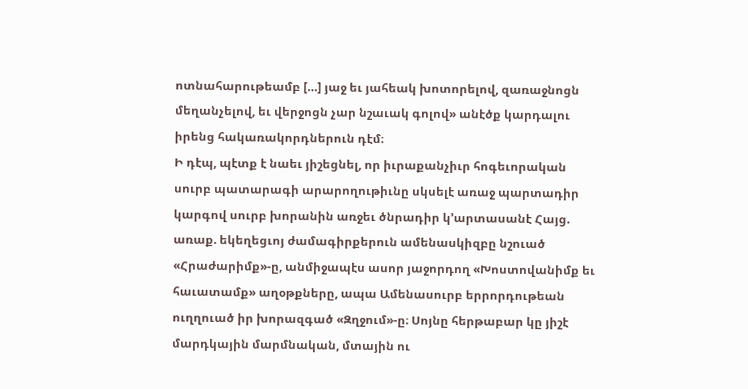ոտնահարութեամբ […] յաջ եւ յահեակ խոտորելով, զառաջնոցն մեղանչելով, եւ վերջոցն չար նշաւակ գոլով» անէծք կարդալու իրենց հակառակորդներուն դէմ։
Ի դէպ, պէտք է նաեւ յիշեցնել, որ իւրաքանչիւր հոգեւորական սուրբ պատարագի արարողութիւնը սկսելէ առաջ պարտադիր կարգով սուրբ խորանին առջեւ ծնրադիր կ’արտասանէ Հայց. առաք. եկեղեցւոյ ժամագիրքերուն ամենասկիզբը նշուած «Հրաժարիմք»-ը, անմիջապէս ասոր յաջորդող «Խոստովանիմք եւ հաւատամք» աղօթքները, ապա Ամենասուրբ երրորդութեան ուղղուած իր խորազգած «Զղջում»-ը։ Սոյնը հերթաբար կը յիշէ մարդկային մարմնական, մտային ու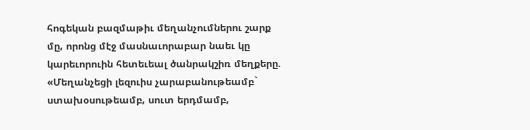հոգեկան բազմաթիւ մեղանչումներու շարք մը, որոնց մէջ մասնաւորաբար նաեւ կը կարեւորուին հետեւեալ ծանրակշիռ մեղքերը.
«Մեղանչեցի լեզուիս չարաբանութեամբ` ստախօսութեամբ, սուտ երդմամբ,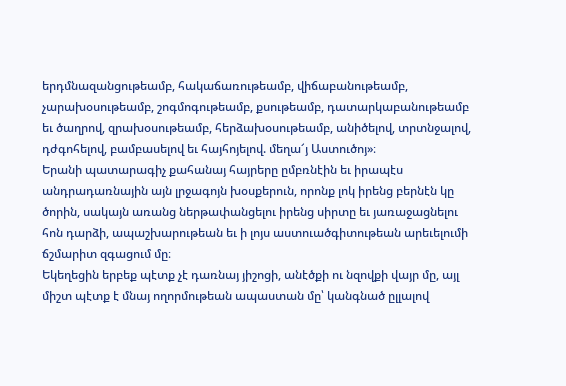երդմնազանցութեամբ, հակաճառութեամբ, վիճաբանութեամբ, չարախօսութեամբ, շոգմոգութեամբ, քսութեամբ, դատարկաբանութեամբ եւ ծաղրով, զրախօսութեամբ, հերձախօսութեամբ, անիծելով, տրտնջալով, դժգոհելով, բամբասելով եւ հայհոյելով. մեղա՜յ Աստուծոյ»։
Երանի պատարագիչ քահանայ հայրերը ըմբռնէին եւ իրապէս անդրադառնային այն լրջագոյն խօսքերուն, որոնք լոկ իրենց բերնէն կը ծորին, սակայն առանց ներթափանցելու իրենց սիրտը եւ յառաջացնելու հոն դարձի, ապաշխարութեան եւ ի լոյս աստուածգիտութեան արեւելումի ճշմարիտ զգացում մը։
Եկեղեցին երբեք պէտք չէ դառնայ յիշոցի, անէծքի ու նզովքի վայր մը, այլ միշտ պէտք է մնայ ողորմութեան ապաստան մը՝ կանգնած ըլլալով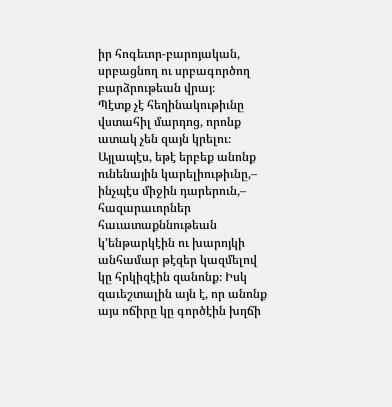իր հոգեւոր-բարոյական, սրբացնող ու սրբագործող բարձրութեան վրայ։
Պէտք չէ հեղինակութիւնը վստահիլ մարդոց, որոնք ատակ չեն զայն կրելու։ Այլապէս, եթէ երբեք անոնք ունենային կարելիութիւնը,– ինչպէս միջին դարերուն,– հազարաւորներ հաւատաքննութեան կ’ենթարկէին ու խարոյկի անհամար թէզեր կազմելով կը հրկիզէին զանոնք։ Իսկ զաւեշտալին այն է, որ անոնք այս ոճիրը կը գործէին խղճի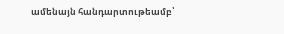ամենայն հանդարտութեամբ՝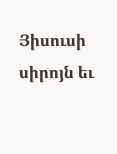Յիսուսի սիրոյն եւ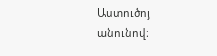Աստուծոյ անունով։